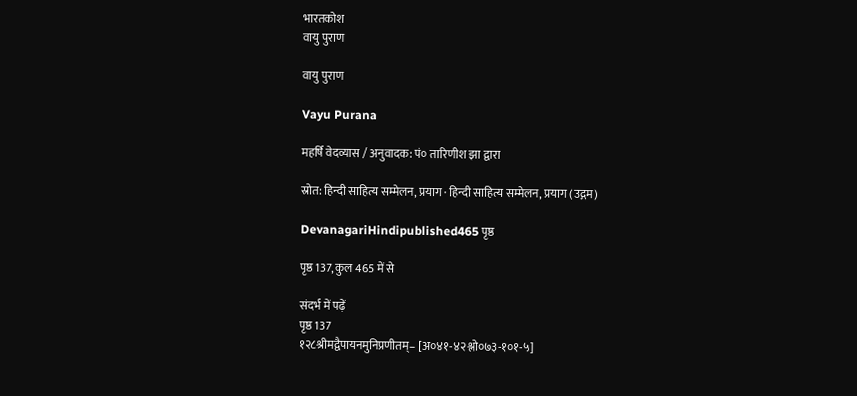भारतकोश
वायु पुराण

वायु पुराण

Vayu Purana

महर्षि वेदव्यास / अनुवादक: पं० तारिणीश झा द्वारा

स्रोत: हिन्दी साहित्य सम्मेलन, प्रयाग · हिन्दी साहित्य सम्मेलन, प्रयाग (उद्गम)

DevanagariHindipublished465 पृष्ठ

पृष्ठ 137, कुल 465 में से

संदर्भ में पढ़ें
पृष्ठ 137
१२८श्रीमद्वैपायनमुनिप्रणीतम्– [अ०४१-४२श्लो०७३-१०१-५]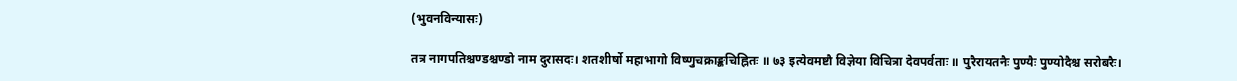(भुवनविन्यासः)

तत्र नागपतिश्चण्डश्चण्डो नाम दुरासदः। शतशीर्षो महाभागो विष्णुचक्राङ्कचिह्नितः ॥ ७३ इत्येवमष्टौ विज्ञेया विचित्रा देवपर्वताः ॥ पुरैरायतनैः पुण्यैः पुण्योदैश्च सरोबरैः।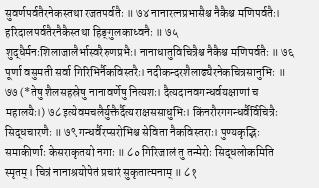सुवर्णपर्वतैरनेकस्तथा रजतपर्वतैः ॥ ७४ नानारत्नप्रभासैश्च नैकैश्च मणिपर्वतैः। हरिदालपर्वतैरनैकैस्तथा हिङ्‌गुलकाध्वनैः ॥ ७५ शुद्धैर्मनःशिलाजालैर्भास्वरैरुणप्रभैः। नानाधातुविचित्रैश्च नैकैश्च मणिपर्वतैः ॥ ७६ पूर्णा वसुमती सर्वा गिरिभिर्नैकविस्तरैः। नदीकन्दरशैलाढ्यैरनेकचित्रसानुभिः ॥ ७७ (*तेषु शैलसहस्रेषु नानावर्णेषु नित्यशः। दैत्यदानवगन्धर्वयक्षाणां च महालयैः।) ७८ इत्येवमचलैर्युक्तैर्दैत्यराक्षससाधुभिः। किंनरौरगगन्धर्वैर्विचित्रैः सिद्धचारणैः ॥ ७९ गन्धर्वैरप्सरोभिश्च सेविता नैकविस्तराः। पुण्यकृद्भिः समाकीर्णाः केसराकृतयो नगाः ॥ ८० गिरिजालं तु तन्मेरोः सिद्धलोकमिति स्मृतम्। चित्रं नानाश्रयोपेतं प्रचारं सुकृतात्मनाम् ॥ ८१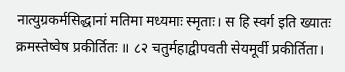नात्युग्रकर्मसिद्धानां मतिमा मध्यमाः स्मृताः। स हि स्वर्ग इति ख्यातः क्रमस्तेष्वेष प्रकीर्तितः ॥ ८२ चतुर्महाद्वीपवती सेयमूर्वी प्रकीर्तिता।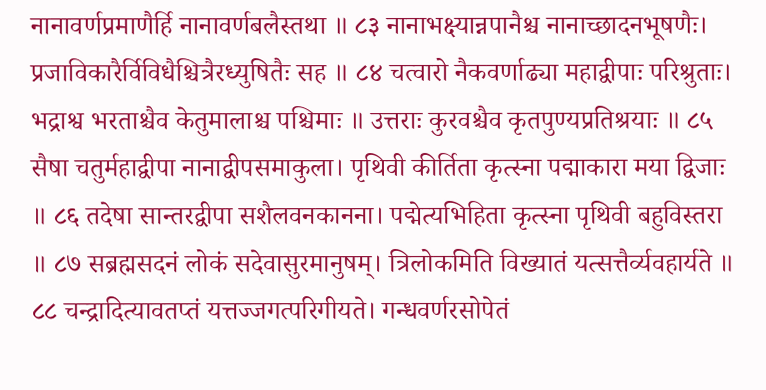नानावर्णप्रमाणैर्हि नानावर्णबलैस्तथा ॥ ८३ नानाभक्ष्यान्नपानैश्च नानाच्छादनभूषणैः। प्रजाविकारैर्विविधैश्चित्रैरध्युषितैः सह ॥ ८४ चत्वारो नैकवर्णाढ्या महाद्वीपाः परिश्रुताः। भद्राश्व भरताश्चैव केतुमालाश्च पश्चिमाः ॥ उत्तराः कुरवश्चैव कृतपुण्यप्रतिश्रयाः ॥ ८५ सैषा चतुर्महाद्वीपा नानाद्वीपसमाकुला। पृथिवी कीर्तिता कृत्स्ना पद्माकारा मया द्विजाः ॥ ८६ तदेषा सान्तरद्वीपा सशैलवनकानना। पद्मेत्यभिहिता कृत्स्ना पृथिवी बहुविस्तरा ॥ ८७ सब्रह्मसदनं लोकं सदेवासुरमानुषम्। त्रिलोकमिति विख्यातं यत्सत्तैर्व्यवहार्यते ॥ ८८ चन्द्रादित्यावतप्तं यत्तज्जगत्परिगीयते। गन्धवर्णरसोपेतं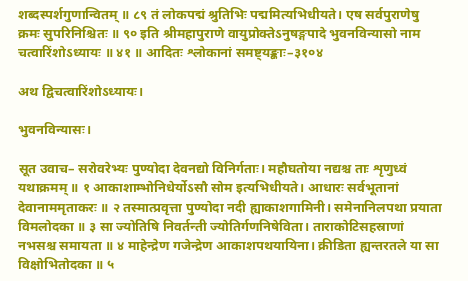शब्दस्पर्शगुणान्वितम् ॥ ८९ तं लोकपद्मं श्रुतिभिः पद्ममित्यभिधीयते। एष सर्वपुराणेषु क्रमः सुपरिनिश्चितः ॥ ९० इति श्रीमहापुराणे वायुप्रोक्तेऽनुषङ्गपादे भुवनविन्यासो नाम चत्वारिंशोऽध्यायः ॥ ४१ ॥ आदितः श्लोकानां समष्ट्यङ्काः–३१०४

अथ द्विचत्वारिंशोऽध्यायः।

भुवनविन्यासः।

सूत उवाच– सरोवरेभ्यः पुण्योदा देवनद्यो विनिर्गताः। महौघतोया नद्यश्च ताः शृणुध्वं यथाक्रमम् ॥ १ आकाशाम्भोनिधेर्योऽसौ सोम इत्यभिधीयते। आधारः सर्वभूतानां देवानाममृताकरः ॥ २ तस्मात्प्रवृत्ता पुण्योदा नदी ह्याकाशगामिनी। समेनानिलपथा प्रयाता विमलोदका ॥ ३ सा ज्योतिषि निवर्तन्ती ज्योतिर्गणनिषेविता। ताराकोटिसहस्राणां नभसश्च समायता ॥ ४ माहेन्द्रेण गजेन्द्रेण आकाशपथयायिना। क्रीडिता ह्यन्तरतले या सा विक्षोभितोदका ॥ ५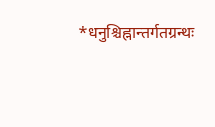*धनुश्चिह्नान्तर्गतग्रन्थः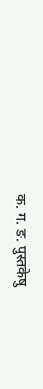क. ग. ङ. पुस्तकेषु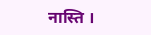नास्ति ।